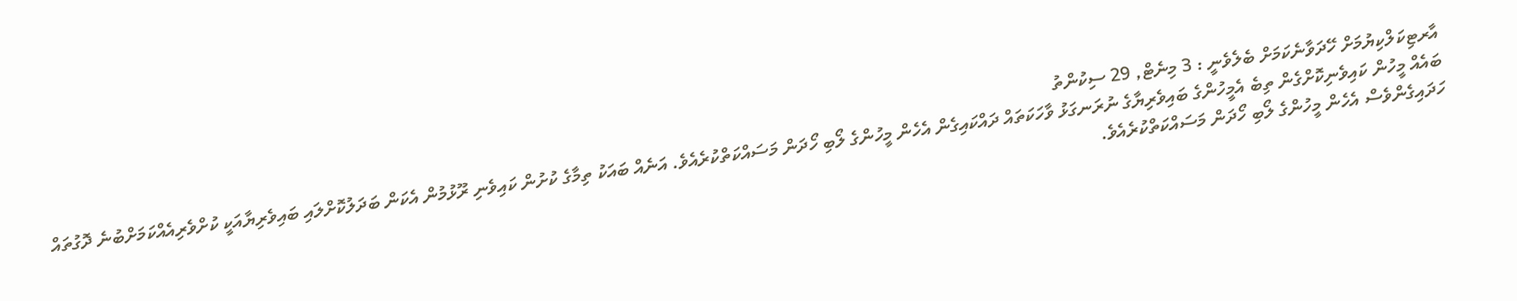އާރޓިކަލްކިޔުމަށް ހޭދަވާނެކަމަށް ބެލެވެނީ : 3 މިނެޓް, 29 ސިކުންތު
ބައެއް މީހުން ކައިވެނިކޮށްގެން ތިބެ އެމީހުންގެ ބައިވެރިޔާގެ ނުރަނގަޅު ވާހަކަތައް ދައްކައިގެން އެހެން މީހުންގެ ލޯބި ހޯދަން މަސައްކަތްކުރެއެވެ. އަނެއް ބައަކު ތިމާގެ ކުށުން ކައިވެނި ރޫޅުމުން އެކަން ބަދަލުކޮށްލައި ބައިވެރިޔާއަކީ ކުށްވެރިއެއްކަމަށްބުނެ ދޮގުތައް ހަދައިގެންވެސް އެހެން މީހުންގެ ލޯބި ހޯދަން މަސައްކަތްކުރެއެވެ.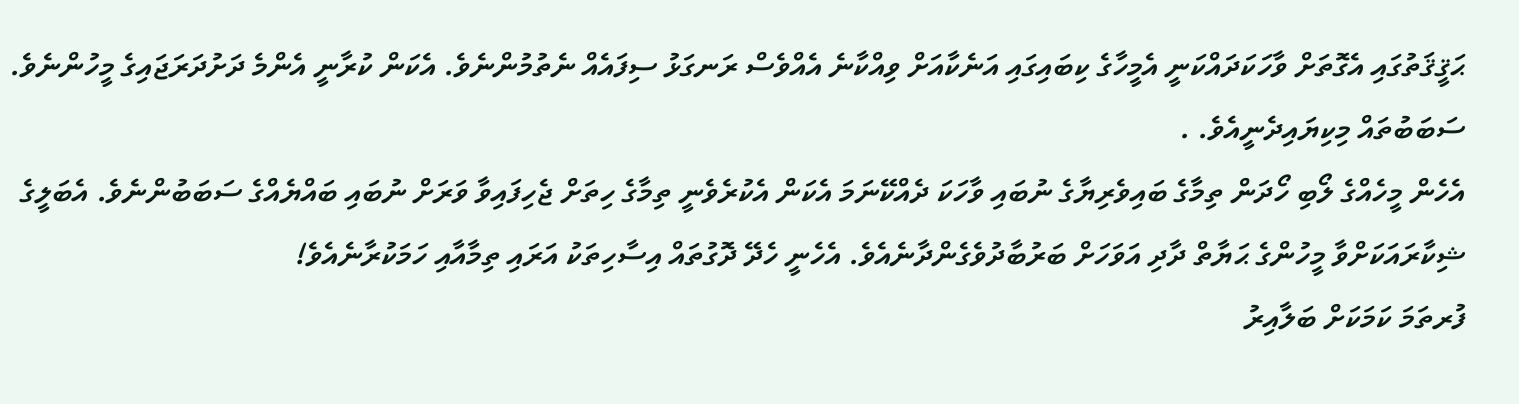ޙަޤީޤަތުގައި އެގޮތަށް ވާހަކަދައްކަނީ އެމީހާގެ ކިބައިގައި އަނެކާއަށް ވިއްކާނެ އެއްވެސް ރަނގަޅު ސިފައެއް ނެތުމުންނެވެ. އެކަން ކުރާނީ އެންމެ ދަށުދަރަޖައިގެ މީހުންނެވެ. ސަބަބުތައް މިކިޔައިދެނީއެވެ. .
އެހެން މީހެއްގެ ލޯބި ހޯދަން ތިމާގެ ބައިވެރިޔާގެ ނުބައި ވާހަކަ ދެއްކޭނަމަ އެކަން އެކުރެވެނީ ތިމާގެ ހިތަށް ޖެހިފައިވާ ވަރަށް ނުބައި ބައްޔެއްގެ ސަބަބުންނެވެ. އެބަލީގެ ޝިކާރައަކަށްވާ މީހުންގެ ޙަޔާތް ދާދި އަވަހަށް ބަރުބާދުވެގެންދާނެއެވެ. އެހެނީ ހެދޭ ދޮގުތައް އިސާހިތަކު އަރައި ތިމާއާއި ހަމަކުރާނެއެވެ!
ފުރތަމަ ކަމަކަށް ބަލާއިރު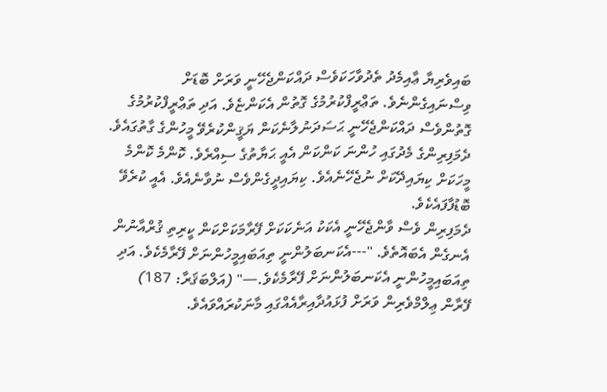ބައިވެރިޔާ ޢާއިމެދު ތެދުވާހަކަވެސް ދައްކަންޖެހޭނީ ވަރަށް ބޮޑަށް ވިސްނައިގެންނެވެ. ތަޢްރީފްކުރުމުގެ ގޮތުން އެކަންޏެވެ. އަދި ތަޢްރީފްކުރުމުގެ ގޮތުންވެސް ދައްކަންޖެހޭނީ ޙަސަދަނުލާނެކަން ޔަޤީންކުރެވޭ މީހުންގެ ގާތުގައެވެ.
ދެމަފިރިންގެ މެދުގައި ހުންނަ ކަންކަން އެއީ ޙަޔާތުގެ ސިއްރެވެ. ކޮންމެ ކޮންމެ މީހަކަށް ކިޔައިދޭކަށް ނުޖެހޭނެއެވެ. ކިޔައިދީގެންވެސް ނުވާނެއެވެ. އެއީ ކުރެވޭ ބޮޑުފާފައެކެވެ.
ދެމަފިރިން ވެސް ވާންޖެހޭނީ އެކަކު އަނެކަކަށް ފޭރާމަކަށްކަން ކީރިތި ޤުރްއާނުން އެނގެން އެބައޮތެވެ. "---އެކަނބަލުންނީ ތިއަބައިމީހުންނަށް ފޭރާމެކެވެ. އަދި ތިއަބައިމީހުންނީ އެކަނބަލުންނަށް ފޭރާމެކެވެ.—" (އަލްބަޤަރާ: 187)
ފޭރާން ޢިލްމްވެރިން ވަރަށް ފުޅައުދާއިރާއެއްގައި މާނަކުރައްވައެވެ.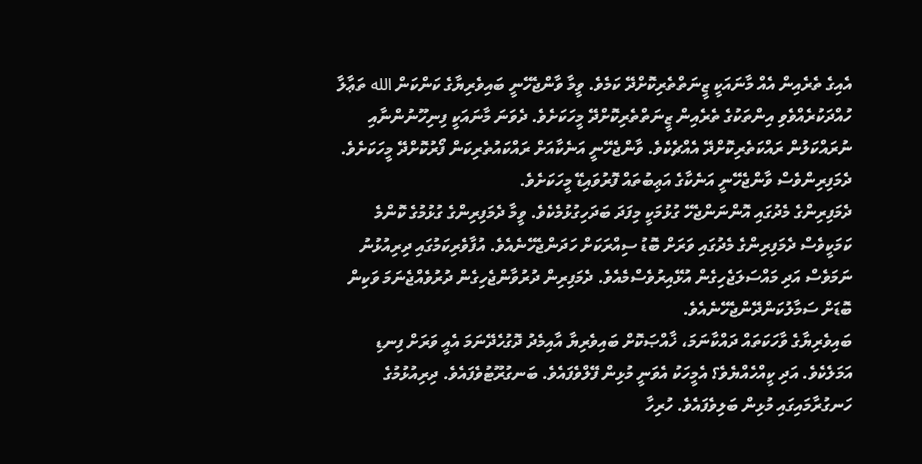އެއިގެ ތެރެއިން އެއް މާނައަކީ ޒީނަތްތެރިކޮށްދޭ ކަމެވެ. ވީމާ ވާންޖެހޭނީ ބައިވެރިޔާގެ ކަންކަން الله ތަޢާލާ ހުއްދަކުރެއްވެވި އިންތަކުގެ ތެރެއިން ޒީނަތްތެރިކޮށްދޭ މީހަކަށެވެ. ދެވަނަ މާނައަކީ ފިނިހޫނުންނާއި ނުރައްކަލުން ރައްކަތެރިކޮށްދޭ އެއްޗެކެވެ. ވާންޖެހޭނީ އަނެކާއަށް ރައްކައުތެރިކަން ފޯރުކޮށްދޭ މީހަކަށެވެ. ދެމަފިރިންވެސް ވާންޖެހޭނީ އަނެކާގެ އަޢިބުތައް ފޮރުވައިޑޭ މީހަކަށެވެ.
ދެމަފިރިންގެ މެދުގައި އޮންނަންޖެހޭ ގުޅުމަކީ މިފަދަ ބަދަހިގުޅުމެކެވެ. ވީމާ ދެމަފިރިންގެ ގުޅުމުގެ ކޮންމެ ކަމަކީވެސް ދެމަފިރިންގެ މެދުގައި ވަރަށް ބޮޑު ސިއްރަކަށް ހަދަންޖެހޭނެއެވެ. އުފާވެރިކަމުގައި ދިރިއުޅުނު ނަމަވެސް އަދި މައްސަލަޖެހިގެން އުޅޭއިރުވެސްމެއެވެ. ދެމަފިރިން ދުރުވާންޖެހިގެން ދުރުވެއްޖެނަމަ ވަކިން ބޮޑަށް ސަމާލުކަންދޭންޖެހޭނެއެވެ.
ބައިވެރިޔާގެ ވާހަކަތައް ދައްކާނަމަ، ޚާއްޞަކޮށް ބައިވެރިޔާ އާއިމެދު ދޮގުހެދޭނަމަ އެއީ ވަރަށް ފިނޑި އަމަލެކެވެ. އަދި ކީއްހެއްޔެވެ؟ އެމީހަކު އެވަނީ މުޅިން ފޭލްވެފައެވެ. ބަނގުރޫޓުވެފައެވެ. ދިރިއުޅުމުގެ ހަނގުރާމައިގައި މުޅިން ބަލިވެފައެވެ. ހުރިހާ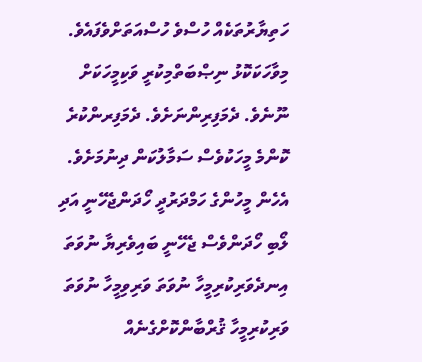ހަތިޔާރުތަކެއް ހުސްވެ ހުސްއަތަށްވެފައެވެ.
މިވާހަކަކޮޅު ނިޞްބަތްމިކުރީ ވަކިމީހަކަށް ނޫނެވެ. ދެމަފިރިންނަށެވެ. ދެމަފިރންކުރެ ކޮންމެ މީހަކުވެސް ސަމާލުކަން ދިނުމަށެވެ. އެހެން މީހުންގެ ހަމްދަރުދީ ހޯދަންޖެހޭނީ އަދި ލޯބި ހޯދަންވެސް ޖެހޭނީ ބައިވެރިޔާ ނުވަތަ އިނދެވަރިކުރިމީހާ ނުވަތަ ވަރިވިމީހާ ނުވަތަ ވަރިކުރިމީހާ ޤުރްބާންކޮށްގެނެއް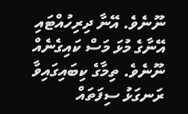ނޫނެވެ. އޭނާ ދިރިހުއްޓައި އޭނާގެ މުޅަ މަސް ކައިގެނެއް ނޫނެވެ. ތިމާގެ ކިބައިގައިވާ ރަނގަޅު ސިފަތައް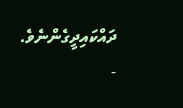ދައްކައިދީގެންނެވެ.
-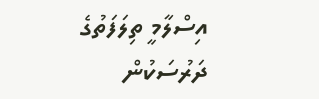އިސްލާމީ ތިލަފަތުގެ ދަރުސަކުން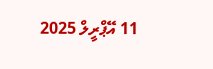11 އޭޕްރީލް 2025